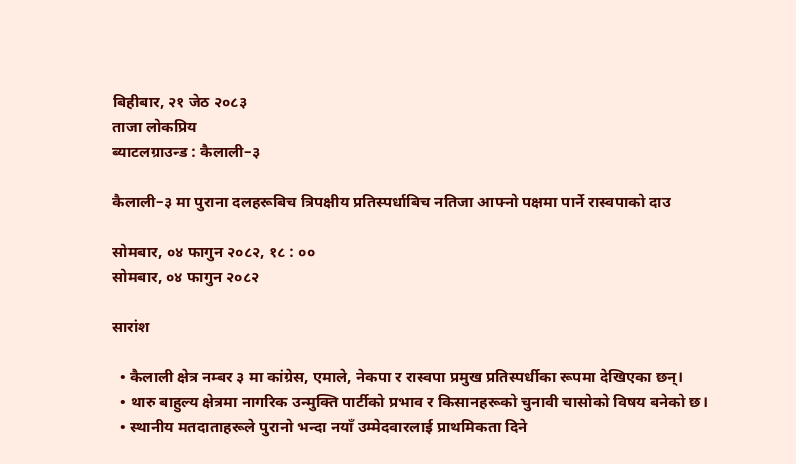बिहीबार, २१ जेठ २०८३
ताजा लोकप्रिय
ब्याटलग्राउन्ड : कैलाली–३

कैलाली–३ मा पुराना दलहरूबिच त्रिपक्षीय प्रतिस्पर्धाबिच नतिजा आफ्नो पक्षमा पार्ने रास्वपाको दाउ

सोमबार, ०४ फागुन २०८२, १८ : ००
सोमबार, ०४ फागुन २०८२

सारांश

  • कैलाली क्षेत्र नम्बर ३ मा कांग्रेस, एमाले, नेकपा र रास्वपा प्रमुख प्रतिस्पर्धीका रूपमा देखिएका छन्।
  • थारु बाहुल्य क्षेत्रमा नागरिक उन्मुक्ति पार्टीको प्रभाव र किसानहरूको चुनावी चासोको विषय बनेको छ।
  • स्थानीय मतदाताहरूले पुरानो भन्दा नयाँ उम्मेदवारलाई प्राथमिकता दिने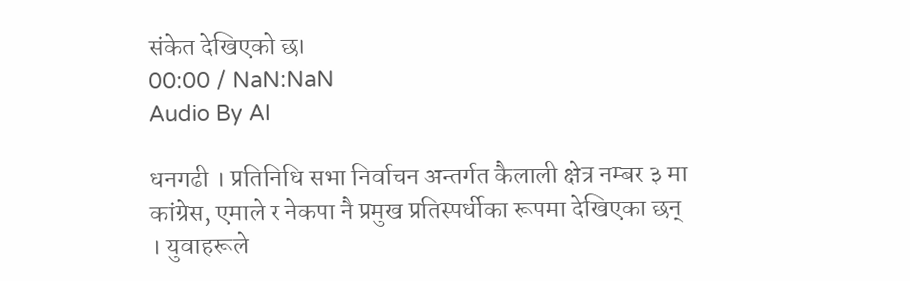संकेत देखिएको छ।
00:00 / NaN:NaN
Audio By AI

धनगढी । प्रतिनिधि सभा निर्वाचन अन्तर्गत कैलाली क्षेत्र नम्बर ३ मा कांग्रेस, एमाले र नेकपा नै प्रमुख प्रतिस्पर्धीका रूपमा देखिएका छन् । युवाहरूले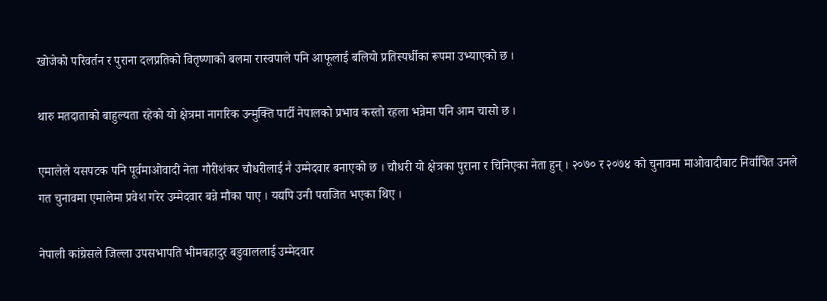खोजेको परिवर्तन र पुराना दलप्रतिको वितृष्णाको बलमा रास्वपाले पनि आफूलाई बलियो प्रतिस्पर्धीका रूपमा उभ्याएको छ ।

थारु मतदाताको बाहुल्यता रहेको यो क्षेत्रमा नागरिक उन्मुक्ति पार्टी नेपालको प्रभाव कस्तो रहला भन्नेमा पनि आम चासो छ ।

एमालेले यसपटक पनि पूर्वमाओवादी नेता गौरीशंकर चौधरीलाई नै उम्मेदवार बनाएको छ । चौधरी यो क्षेत्रका पुराना र चिनिएका नेता हुन् । २०७० र २०७४ को चुनावमा माओवादीबाट निर्वाचित उनले गत चुनावमा एमालेमा प्रवेश गरेर उम्मेदवार बन्ने मौका पाए । यद्यपि उनी पराजित भएका थिए ।

नेपाली कांग्रेसले जिल्ला उपसभापति भीमबहादुर बडुवाललाई उम्मेदवार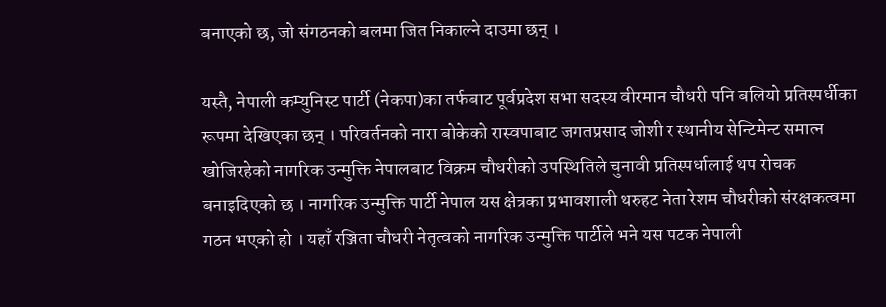बनाएको छ, जो संगठनको बलमा जित निकाल्ने दाउमा छन् ।

यस्तै, नेपाली कम्युनिस्ट पार्टी (नेकपा)का तर्फबाट पूर्वप्रदेश सभा सदस्य वीरमान चौधरी पनि बलियो प्रतिस्पर्धीका रूपमा देखिएका छन् । परिवर्तनको नारा बोकेको रास्वपाबाट जगतप्रसाद जोशी र स्थानीय सेन्टिमेन्ट समात्न खोजिरहेको नागरिक उन्मुक्ति नेपालबाट विक्रम चौधरीको उपस्थितिले चुनावी प्रतिस्पर्धालाई थप रोचक बनाइदिएको छ । नागरिक उन्मुक्ति पार्टी नेपाल यस क्षेत्रका प्रभावशाली थरुहट नेता रेशम चौधरीको संरक्षकत्वमा गठन भएको हो । यहाँ रञ्जिता चौधरी नेतृत्वको नागरिक उन्मुक्ति पार्टीले भने यस पटक नेपाली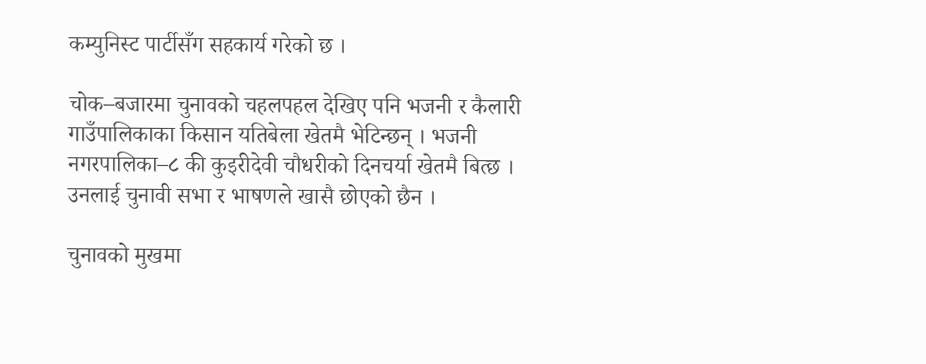कम्युनिस्ट पार्टीसँग सहकार्य गरेको छ ।

चोक–बजारमा चुनावको चहलपहल देखिए पनि भजनी र कैलारी गाउँपालिकाका किसान यतिबेला खेतमै भेटिन्छन् । भजनी नगरपालिका–८ की कुइरीदेवी चौधरीको दिनचर्या खेतमै बित्छ । उनलाई चुनावी सभा र भाषणले खासै छोएको छैन ।

चुनावको मुखमा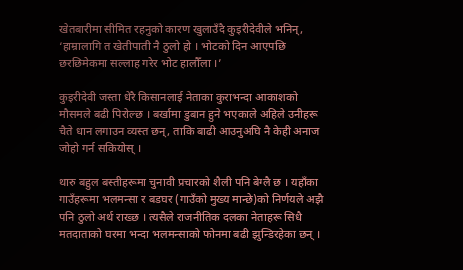खेतबारीमा सीमित रहनुको कारण खुलाउँदै कुइरीदेवीले भनिन्, ‘हाम्रालागि त खेतीपाती नै ठुलो हो । भोटको दिन आएपछि छरछिमेकमा सल्लाह गरेर भोट हालौँला ।’

कुइरीदेवी जस्ता धेरै किसानलाई नेताका कुराभन्दा आकाशको मौसमले बढी पिरोल्छ । बर्खामा डुबान हुने भएकाले अहिले उनीहरू चैते धान लगाउन व्यस्त छन्, ताकि बाढी आउनुअघि नै केही अनाज जोहो गर्न सकियोस् ।

थारु बहुल बस्तीहरूमा चुनावी प्रचारको शैली पनि बेग्लै छ । यहाँका गाउँहरूमा भलमन्सा र बडघर (गाउँको मुख्य मान्छे)को निर्णयले अझै पनि ठुलो अर्थ राख्छ । त्यसैले राजनीतिक दलका नेताहरू सिधै मतदाताको घरमा भन्दा भलमन्साको फोनमा बढी झुन्डिरहेका छन् ।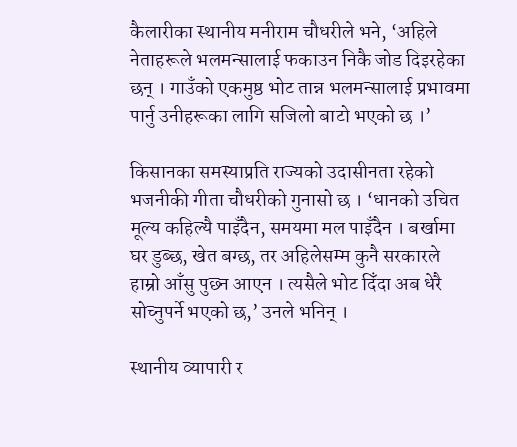कैलारीका स्थानीय मनीराम चौधरीले भने, ‘अहिले नेताहरूले भलमन्सालाई फकाउन निकै जोड दिइरहेका छन् । गाउँको एकमुष्ठ भोट तान्न भलमन्सालाई प्रभावमा पार्नु उनीहरूका लागि सजिलो बाटो भएको छ ।’

किसानका समस्याप्रति राज्यको उदासीनता रहेको भजनीकी गीता चौधरीको गुनासो छ । ‘धानको उचित मूल्य कहिल्यै पाइँदैन, समयमा मल पाइँदैन । बर्खामा घर डुब्छ, खेत बग्छ, तर अहिलेसम्म कुनै सरकारले हाम्रो आँसु पुछ्न आएन । त्यसैले भोट दिँदा अब धेरै सोच्नुपर्ने भएको छ,’ उनले भनिन् ।

स्थानीय व्यापारी र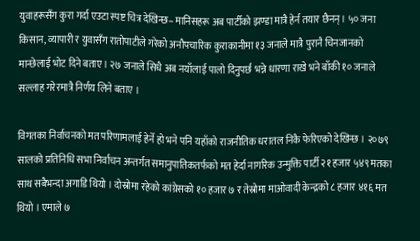युवाहरूसँग कुरा गर्दा एउटा स्पष्ट चित्र देखिन्छ– मानिसहरू अब पार्टीको झण्डा मात्रै हेर्न तयार छैनन् । ५० जना किसान, व्यापारी र युवासँग रातोपाटीले गरेको अनौपचारिक कुराकानीमा १३ जनाले मात्रै पुरानै चिनजानको मान्छेलाई भोट दिने बताए । २७ जनाले सिधै अब नयाँलाई पालो दिनुपर्छ भन्ने धारणा राखे भने बाँकी १० जनाले सल्लाह गरेरमात्रै निर्णय लिने बताए ।

विगतका निर्वाचनको मत परिणामलाई हेर्ने हो भने पनि यहाँको राजनीतिक धरातल निकै फेरिएको देखिन्छ । २०७९ सालको प्रतिनिधि सभा निर्वाचन अन्तर्गत समानुपातिकतर्फको मत हेर्दा नागरिक उन्मुक्ति पार्टी २१ हजार ५४९ मतका साथ सबैभन्दा अगाडि थियो । दोस्रोमा रहेको कांग्रेसको १० हजार ७ र तेस्रोमा माओवादी केन्द्रको ८ हजार ४१६ मत थियो । एमाले ७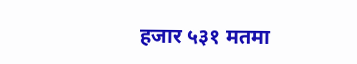हजार ५३१ मतमा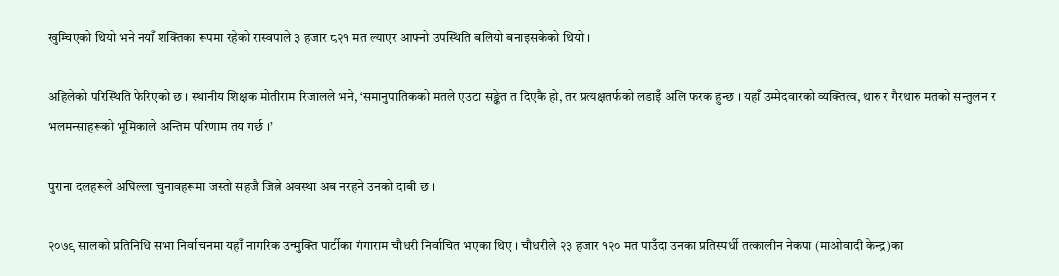खुम्चिएको थियो भने नयाँ शक्तिका रूपमा रहेको रास्वपाले ३ हजार ८२१ मत ल्याएर आफ्नो उपस्थिति बलियो बनाइसकेको थियो ।

अहिलेको परिस्थिति फेरिएको छ । स्थानीय शिक्षक मोतीराम रिजालले भने, ‘समानुपातिकको मतले एउटा सङ्केत त दिएकै हो, तर प्रत्यक्षतर्फको लडाइँ अलि फरक हुन्छ । यहाँ उम्मेदवारको व्यक्तित्व, थारु र गैरथारु मतको सन्तुलन र भलमन्साहरूको भूमिकाले अन्तिम परिणाम तय गर्छ ।’

पुराना दलहरूले अघिल्ला चुनावहरूमा जस्तो सहजै जित्ने अवस्था अब नरहने उनको दाबी छ ।

२०७९ सालको प्रतिनिधि सभा निर्वाचनमा यहाँ नागरिक उन्मुक्ति पार्टीका गंगाराम चौधरी निर्वाचित भएका थिए । चौधरीले २३ हजार १२० मत पाउँदा उनका प्रतिस्पर्धी तत्कालीन नेकपा (माओवादी केन्द्र)का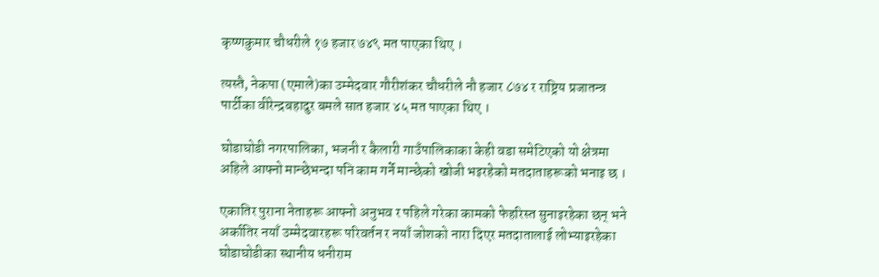कृष्णकुमार चौधरीले १७ हजार ७४९ मत पाएका थिए ।

त्यस्तै, नेकपा (एमाले)का उम्मेदवार गौरीशंकर चौधरीले नौ हजार ८७४ र राष्ट्रिय प्रजातन्त्र पार्टीका वीरेन्द्रबहादुर बमले सात हजार ४५ मत पाएका थिए ।

घोडाघोडी नगरपालिका, भजनी र कैलारी गाउँपालिकाका केही वडा समेटिएको यो क्षेत्रमा अहिले आफ्नो मान्छेभन्दा पनि काम गर्ने मान्छेको खोजी भइरहेको मतदाताहरूको भनाइ छ ।

एकातिर पुराना नेताहरू आफ्नो अनुभव र पहिले गरेका कामको फेहरिस्त सुनाइरहेका छन् भने अर्कातिर नयाँ उम्मेदवारहरू परिवर्तन र नयाँ जोशको नारा दिएर मतदातालाई लोभ्याइरहेका घोडाघोडीका स्थानीय धनीराम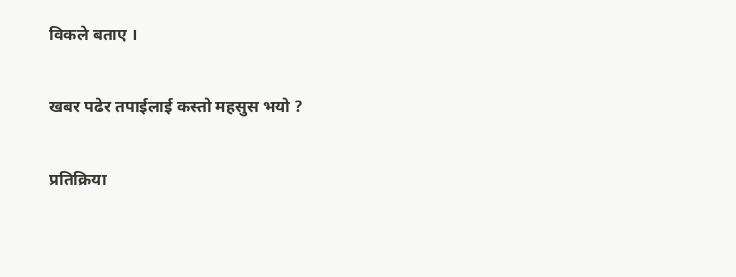विकले बताए ।

खबर पढेर तपाईलाई कस्तो महसुस भयो ?

प्रतिक्रिया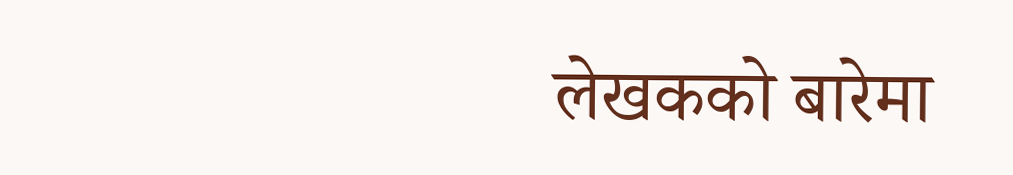लेखकको बारेमा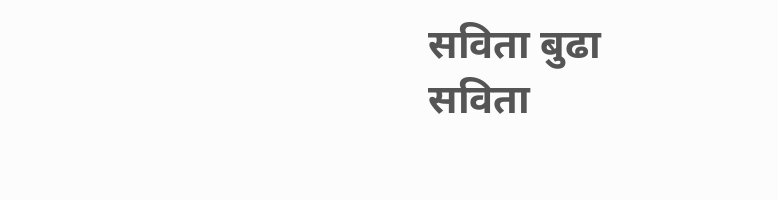सविता बुढा
सविता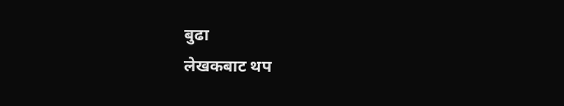बुढा
लेखकबाट थप